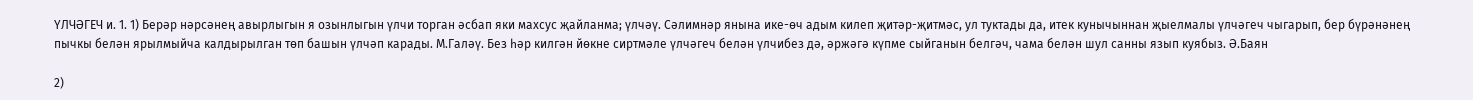ҮЛЧӘГЕЧ и. 1. 1) Берәр нәрсәнең авырлыгын я озынлыгын үлчи торган әсбап яки махсус җайланма; үлчәү. Сәлимнәр янына ике-өч адым килеп җитәр-җитмәс, ул туктады да, итек кунычыннан җыелмалы үлчәгеч чыгарып, бер бүрәнәнең пычкы белән ярылмыйча калдырылган төп башын үлчәп карады. М.Галәү. Без һәр килгән йөкне сиртмәле үлчәгеч белән үлчибез дә, әржәгә күпме сыйганын белгәч, чама белән шул санны язып куябыз. Ә.Баян

2)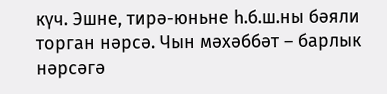күч. Эшне, тирә-юньне һ.б.ш.ны бәяли торган нәрсә. Чын мәхәббәт – барлык нәрсәгә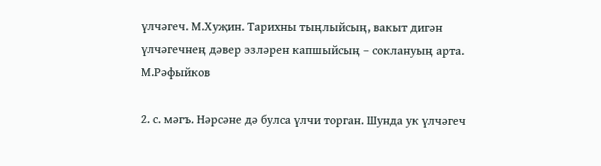үлчәгеч. М.Хуҗин. Тарихны тыңлыйсың, вакыт дигән үлчәгечнең дәвер эзләрен капшыйсың – соклануың арта. М.Рәфыйков

2. с. мәгъ. Нәрсәне дә булса үлчи торган. Шунда ук үлчәгеч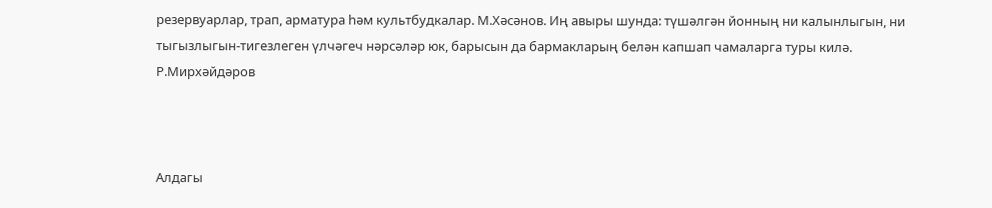резервуарлар, трап, арматура һәм культбудкалар. М.Хәсәнов. Иң авыры шунда: түшәлгән йонның ни калынлыгын, ни тыгызлыгын-тигезлеген үлчәгеч нәрсәләр юк, барысын да бармакларың белән капшап чамаларга туры килә. Р.Мирхәйдәров



Алдагы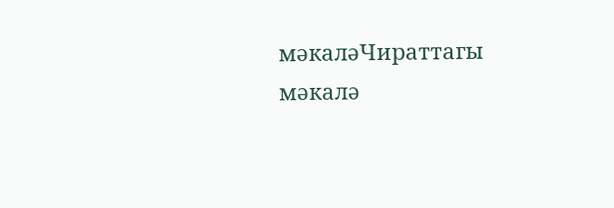мәкаләЧираттагы мәкалә